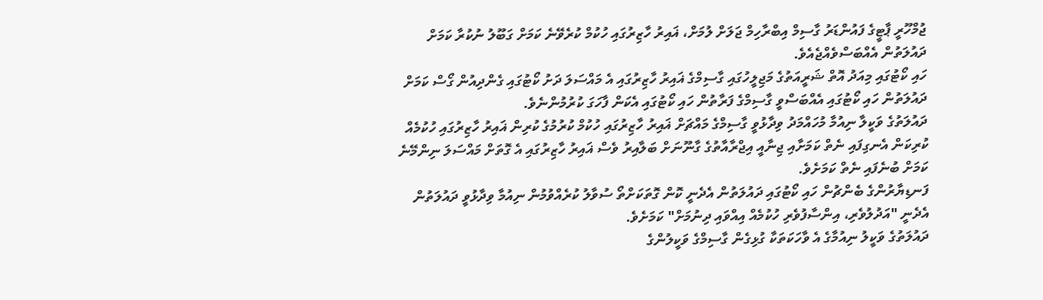ޖުމްހޫރީ ޕާޓީގެ ފައުންޑަރު ގާސިމް އިބްރާހިމް ޖަލަށް ލުމަށް، ޣައިރު ހާޒިރުގައި ހުކުމް ކުރެވޭނެ ކަމަށް ގަބޫލު ނުކުރާ ކަމަށް ދައުލަތުން އެއްބަސްވެއްޖެއެވެ.
ހައި ކޯޓުގައި މިއަދު އޮތް ޝަރީއަތުގެ މަޖިލީހުގައި ގާސިމްގެ ޣައިރު ހާޒިރުގައި އެ މައްސަލަ ދަށު ކޯޓުގައި ގެންދިއުން ގޯސް ކަމަށް ދައުލަތުން ހައި ކޯޓުގައި އެއްބަސްވީ ގާސިމްގެ ފަރާތުން ހައި ކޯޓުގައި އެކަން ފާހަގަ ކުރުމުންނެވެ.
ދައުލަތުގެ ވަކީލާ ނިއުމާ މުހައްމަދު ވިދާޅުވީ ގާސިމްގެ މައްޗަށް ޣައިރު ހާޒިރުގައި ހުކުމް ކުރުމުގެ ކުރިން ޣައިރު ހާޒިރުގައި ހުކުމެއް ކުރިކަން އެނގިފައި ނެތް ކަމަށާއި ޖިނާއީ އިޖްރާއާތުގެ ގާނޫނަށް ބަލާއިރު ވެސް ޣައިރު ހާޒިރުގައި އެ ގޮތަށް މައްސަލަ ނިންމޭނެ ކަމަށް ބުނެފައި ނެތް ކަމަށެވެ.
ފަނޑިޔާރުންގެ ބެންޗުން ހައި ކޯޓުގައި ދައުލަތުން އެދެނީ ކޮން ގޮތަކަށްތޯ ސުވާލު ކުރެއްވުމުން ނިއުމާ ވިދާޅުވީ ދައުލަތުން އެދެނީ "އަދުލުވެރި، އިންސާފުވެރި ހުކުމެއް އިއްވައި ދިނުމަށް" ކަމަށެވެ.
ދައުލަތުގެ ވަކީލު ނިއުމާގެ އެ ވާހަކަތަކާ ގުޅިގެން ގާސިމްގެ ވަކީލުންގެ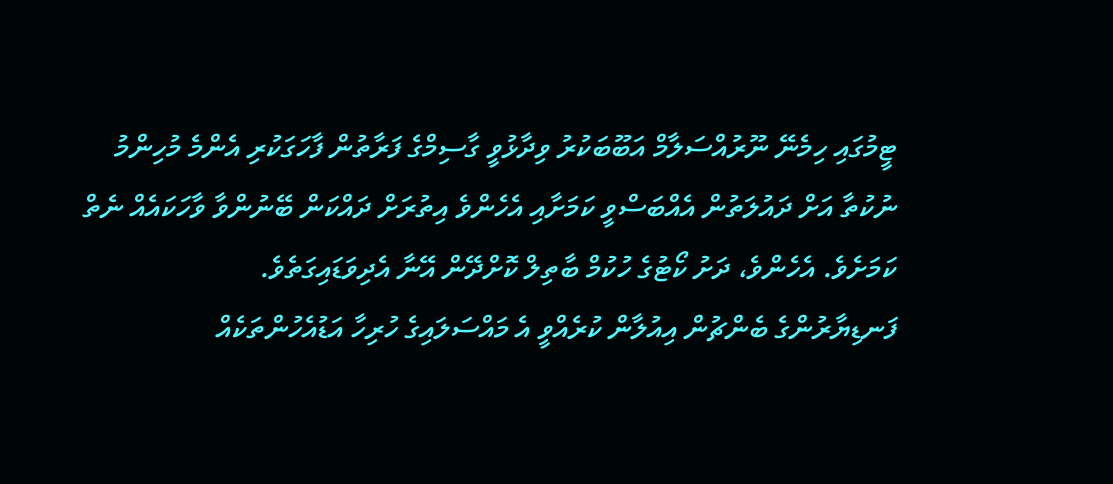ޓީމުގައި ހިމެނޭ ނޫރުއްސަލާމް އަބޫބަކުރު ވިދާޅުވީ ގާސިމްގެ ފަރާތުން ފާހަގަކުރި އެންމެ މުހިންމު ނުކުތާ އަށް ދައުލަތުން އެއްބަސްވީ ކަމަށާއި އެހެންވެ އިތުރަށް ދައްކަން ބޭނުންވާ ވާހަކައެއް ނެތް ކަމަށެވެ. އެހެންވެ، ދަށު ކޯޓުގެ ހުކުމް ބާތިލް ކޮށްދޭން އޭނާ އެދިވަޑައިގަތެވެ.
ފަނޑިޔާރުންގެ ބެންޗުން އިއުލާން ކުރެއްވީ އެ މައްސަލައިގެ ހުރިހާ އަޑުއެހުންތަކެއް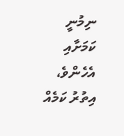ނިމުނީ ކަމަށާއި އެހެންވެ، އިތުރު ކަމެއް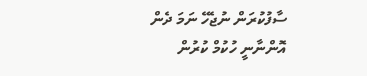ސާފުކުރަން ނުޖެހޭ ނަމަ ދެން އޮންނާނީ ހުކުމް ކުރުން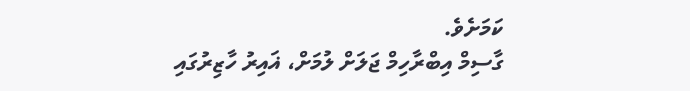ކަމަށެވެ.
ގާސިމް އިބްރާހިމް ޖަލަށް ލުމަށް، ޣައިރު ހާޒިރުގައި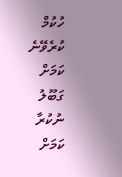ހުކުމް ކުރެވޭނެ ކަމަށް ގަބޫލު ނުކުރާ ކަމަށް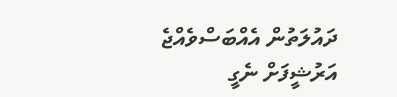ދައުލަތުން އެއްބަސްވެއްޖެ
އަރުޝީފަށް ނެގީ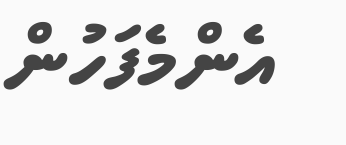އެންމެފަހުން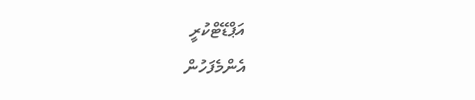އަޕްޑޭޓްކުރީ
އެންމެފަހުން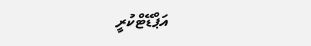އަޕްޑޭޓްކުރީ